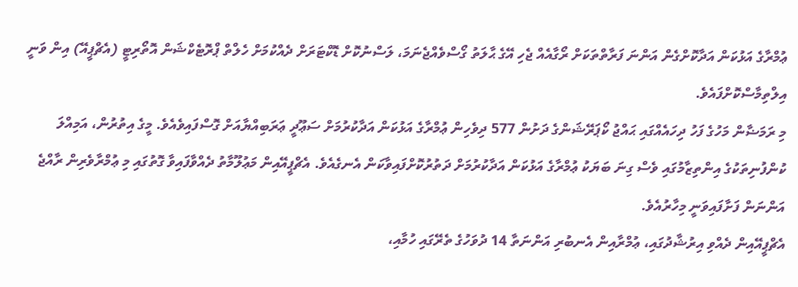ޢުމްރާގެ އަޅުކަން އަދާކޮށްގެން އަންނަ ފަރާތްތަކަށް ރޯގާއެއް ޖެހި އޭގެ ޙާލަތު ގޯސްވެއްޖެނަމަ، ލަސްނުކޮށް ޑޮކްޓަރަށް ދެއްކުމަށް ހެލްތް ޕްރޮޓެކްޝަން އޮތޯރިޓީ (އެޗްޕީއޭ) އިން ވަނީ އިލްތިމާސްކޮށްފައެވެ.
މި ރަމަޟާން މަހުގެ ފަހު ދިހައެއްގައި ޙައްޖު ކޯޕަރޭޝަންގެ ދަށުން 577 ދިވެހިން ޢުމްރާގެ އަޅުކަން އަދާކުރުމަށް ސަޢޫދީ ޢަރަބިއްޔާއަށް ގޮސްފައިވެއެވެ. މީގެ އިތުރުން، އަމިއްލަ ކުންފުނިތަކުގެ އިންތިޒާމުގައި ވެސް ގިނަ ބަޔަކު ޢުމްރާގެ އަޅުކަން އަދާކުރުމަށް ދަތުރުކޮށްފައިވާކަން އެނގެއެވެ. އެޗްޕީއޭއިން މަޢުލޫމާތު ދެއްވާފައިވާ ގޮތުގައި މި ޢުމްރާވެރިން ރާއްޖެ އަންނަން ފަށާފައިވަނީ މިހާރުއެވެ.
އެޗްޕީއޭއިން ދެއްވި އިރުޝާދުގައި، ޢުމްރާއިން އެނބުރި އަންނަތާ 14 ދުވަހުގެ ތެރޭގައި ހުމާއި،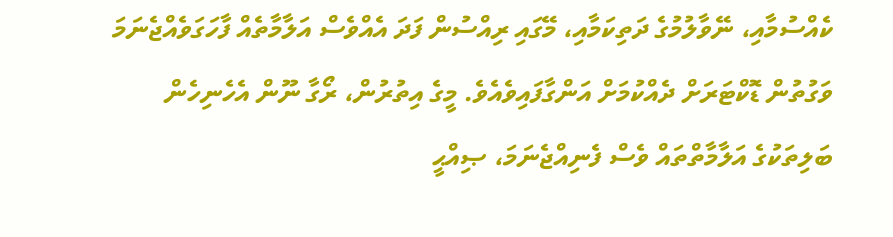ކެއްސުމާއި، ނޭވާލުމުގެ ދަތިކަމާއި، މޭގައި ރިއްސުން ފަދަ އެއްވެސް އަލާމާތެއް ފާހަގަވެއްޖެނަމަ ވަގުތުން ޑޮކްޓަރަށް ދެއްކުމަށް އަންގާފައިވެއެވެ. މީގެ އިތުރުން، ރޯގާ ނޫން އެހެނިހެން ބަލިތަކުގެ އަލާމާތްތައް ވެސް ފެނިއްޖެނަމަ، ޞިއްޙީ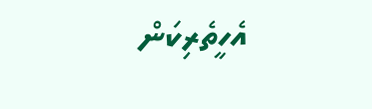އެހީތެރިކަން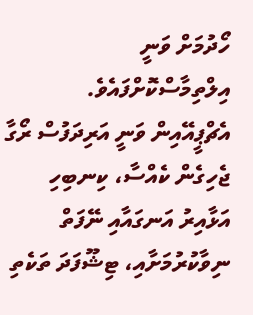ހޯދުމަށް ވަނީ އިލްތިމާސްކޮށްފައެވެ.
އެޗްޕީއޭއިން ވަނީ އަރިދަފުސް ރޯގާ ޖެހިގެން ކެއްސާ، ކިނބިހި އަޅާއިރު އަނގައާއި ނޭފަތް ނިވާކުރުމަށާއި، ޓިޝޫފަދަ ތަކެތި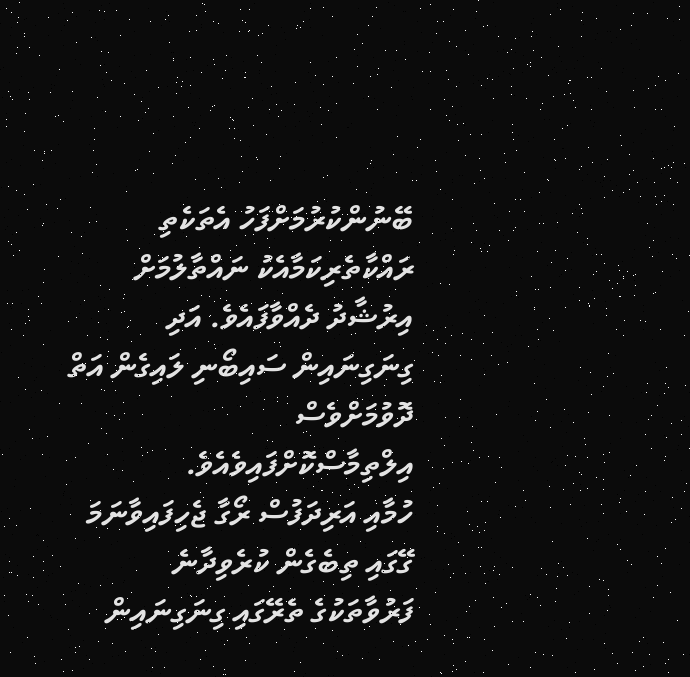ބޭނުންކުރުމަށްފަހު އެތަކެތި ރައްކާތެރިކަމާއެކު ނައްތާލުމަށް އިރުޝާދު ދެއްވާފައެވެ. އަދި ގިނަގިނައިން ސައިބޯނި ލައިގެން އަތް ދޮވުމަށްވެސް އިލްތިމާސްކޮށްފައިވެއެވެ.
ހުމާއި އަރިދަފުސް ރޯގާ ޖެހިފައިވާނަމަ ގޭގައި ތިބެގެން ކުރެވިދާނެ ފަރުވާތަކުގެ ތެރޭގައި ގިނަގިނައިން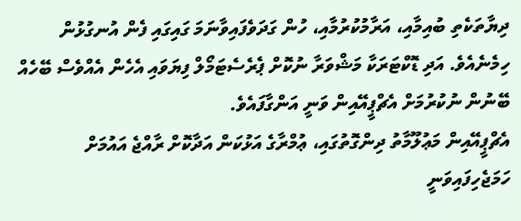ދިޔާތަކެތި ބުއިމާއި، އަރާމުކުރުމާއި، ހުން ގަދަވެފައިވާނަމަ ގައިގައި ފެން އުނގުޅުން ހިމެނެއެވެ. އަދި ޑޮކްޓަރަކާ މަޝްވަރާ ނުކޮށް ޕެރެސެޓަމޯލް ފިޔަވައި އެހެން އެއްވެސް ބޭހެއް ބޭނުން ނުކުރުމަށް އެޗްޕީއޭއިން ވަނީ އަންގާފައެވެ.
އެޗްޕީއޭއިން މަޢުލޫމާތު ދިންގޮތުގައި، ޢުމްރާގެ އަޅުކަން އަދާކޮށް ރާއްޖެ އައުމަށް ހަމަޖެހިފައިވަނީ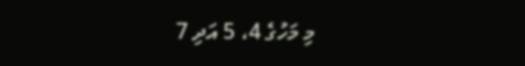މި މަހުގެ 4، 5 އަދި 7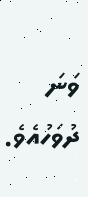ވަނަ ދުވަހުއެވެ.